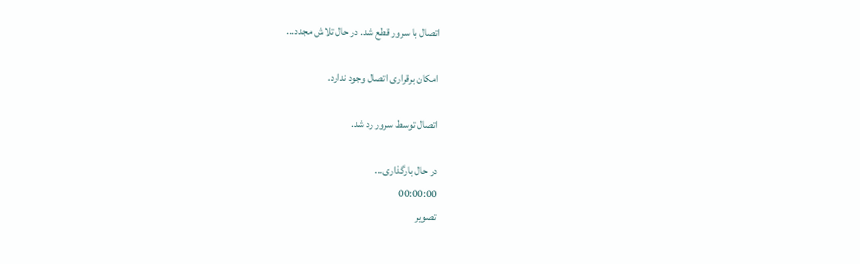اتصال با سرور قطع شد. در حال تلاش مجدد...

امکان برقراری اتصال وجود ندارد.

اتصال توسط سرور رد شد.

در حال بارگذاری...
00:00:00
تصویر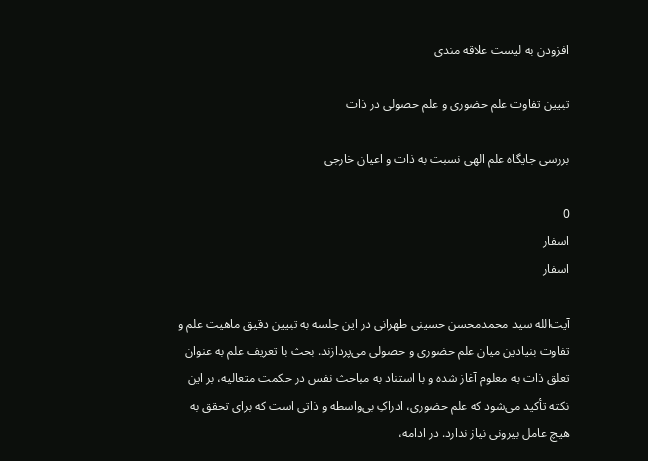افزودن به لیست علاقه مندی

تبیین تفاوت علم حضوری و علم حصولی در ذات

بررسی جایگاه علم الهی نسبت به ذات و اعیان خارجی

0
اسفار
اسفار

آیت‌الله سید محمدمحسن حسینی طهرانی در این جلسه به تبیین دقیق ماهیت علم و تفاوت بنیادین میان علم حضوری و حصولی می‌پردازند. بحث با تعریف علم به عنوان تعلق ذات به معلوم آغاز شده و با استناد به مباحث نفس در حکمت متعالیه، بر این نکته تأکید می‌شود که علم حضوری، ادراکِ بی‌واسطه و ذاتی است که برای تحقق به هیچ عامل بیرونی نیاز ندارد. در ادامه،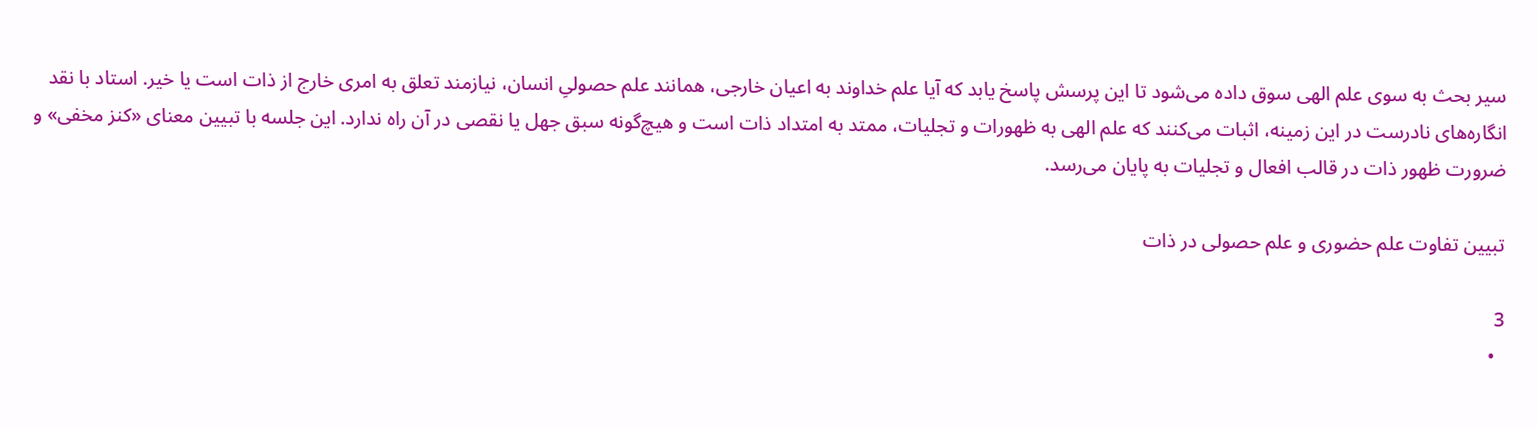سیر بحث به سوی علم الهی سوق داده می‌شود تا این پرسش پاسخ یابد که آیا علم خداوند به اعیان خارجی، همانند علم حصولیِ انسان، نیازمند تعلق به امری خارج از ذات است یا خیر. استاد با نقد انگاره‌های نادرست در این زمینه، اثبات می‌کنند که علم الهی به ظهورات و تجلیات، ممتد به امتداد ذات است و هیچ‌گونه سبق جهل یا نقصی در آن راه ندارد. این جلسه با تبیین معنای «کنز مخفی» و ضرورت ظهور ذات در قالب افعال و تجلیات به پایان می‌رسد.

تبیین تفاوت علم حضوری و علم حصولی در ذات

3
  •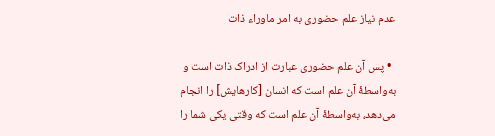عدم نیاز علم حضوری به امر ماوراء ذات

  • پس آن علم حضوری عبارت از ادراک ذات است و به‌واسطۀ آن علم است که انسان [کارهایش] را انجام می‌دهد، به‌واسطۀ آن علم است که وقتی یکی شما را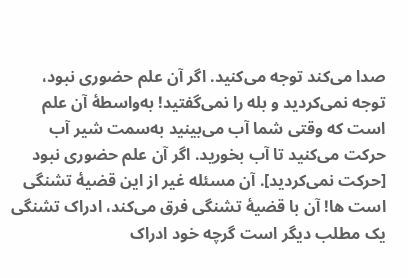صدا می‌کند توجه می‌کنید. اگر آن علم حضوری نبود، توجه نمی‌کردید و بله را نمی‌گفتید! به‌واسطۀ آن علم است که وقتی شما آب می‌بینید به‌سمت شیر آب حرکت می‌کنید تا آب بخورید. اگر آن علم حضوری نبود [حرکت نمی‌کردید]. آن مسئله غیر از این قضیۀ تشنگی است ها! آن با قضیۀ تشنگی فرق می‌کند، ادراک تشنگی یک مطلب دیگر است گرچه خود ادراک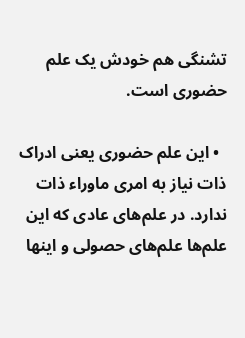تشنگی هم خودش یک علم حضوری است.

  • این علم حضوری یعنی ادراک ذات نیاز به امری ماوراء ذات ندارد. در علم‌های عادی که این علم‌ها علم‌های حصولی و اینها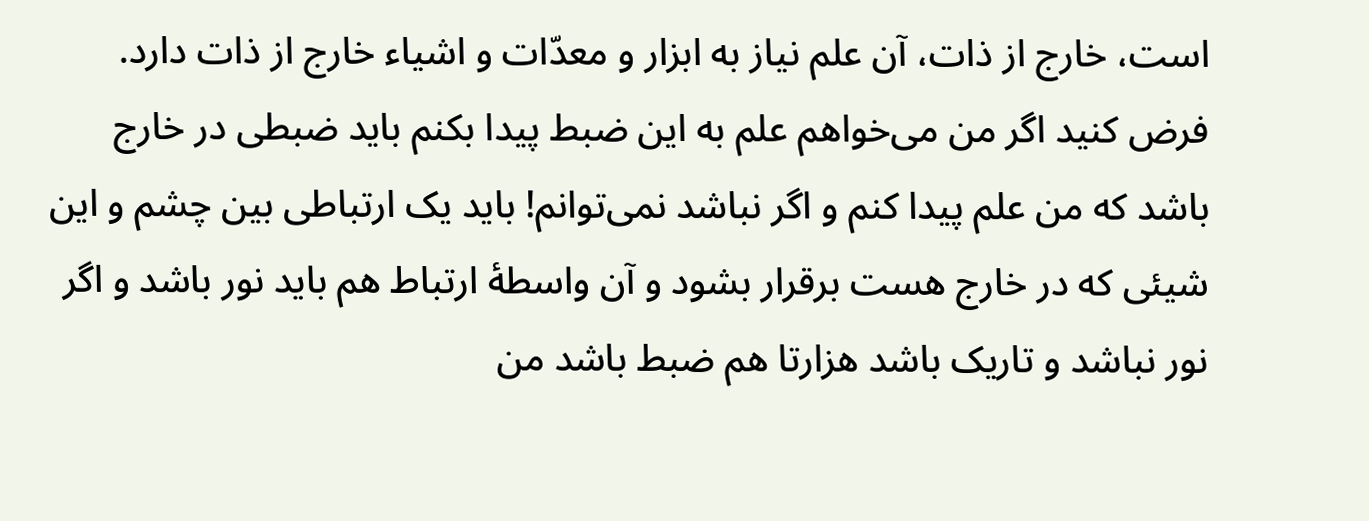است، خارج از ذات، آن علم نیاز به ابزار و معدّات و اشیاء خارج از ذات دارد. فرض کنید اگر من می‌خواهم علم به این ضبط پیدا بکنم باید ضبطی در خارج باشد که من علم پیدا کنم و اگر نباشد نمی‌توانم! باید یک ارتباطی بین چشم و این شیئی که در خارج هست برقرار بشود و آن واسطۀ ارتباط هم باید نور باشد و اگر نور نباشد و تاریک باشد هزارتا هم ضبط باشد من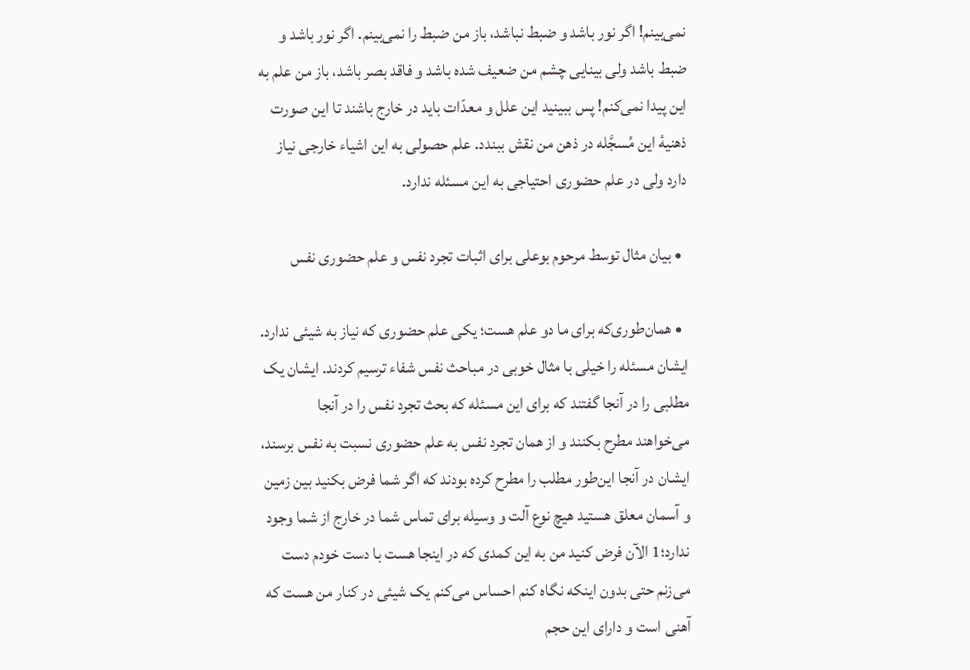نمی‌بینم! اگر نور باشد و ضبط نباشد، باز من ضبط را نمی‌بینم. اگر نور باشد و ضبط باشد ولی بینایی چشم من ضعیف شده باشد و فاقد بصر باشد، باز من علم به این پیدا نمی‌کنم! پس ببینید این علل و معدّات باید در خارج باشند تا این صورت ذهنیۀ این مُسجَّله در ذهن من نقش ببندد. علم حصولی به این اشیاء خارجی نیاز دارد ولی در علم حضوری احتیاجی به این مسئله ندارد.

  • بیان مثال توسط مرحوم بوعلی برای اثبات تجرد نفس و علم حضوری نفس

  • همان‌طوری‌که برای ما دو علم هست؛ یکی علم حضوری که نیاز به شیئی ندارد. ایشان مسئله را خیلی با مثال خوبی در مباحث نفس شفاء ترسیم کردند. ایشان یک مطلبی را در آنجا گفتند که برای این مسئله که بحث تجرد نفس را در آنجا می‌خواهند مطرح بکنند و از همان تجرد نفس به علم حضوری نسبت به نفس برسند، ایشان در آنجا این‌طور مطلب را مطرح کرده بودند که اگر شما فرض بکنید بین زمین و آسمان معلق هستید هیچ نوع آلت و وسیله برای تماس شما در خارج از شما وجود ندارد؛1 الآن فرض کنید من به این کمدی که در اینجا هست با دست خودم دست می‌زنم حتی بدون اینکه نگاه کنم احساس می‌کنم یک شیئی در کنار من هست که آهنی است و دارای این حجم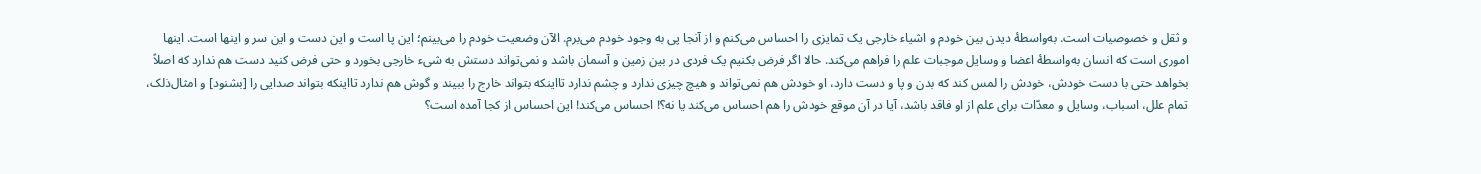و ثقل و خصوصیات است. به‌واسطۀ دیدن بین خودم و اشیاء خارجی یک تمایزی را احساس می‌کنم و از آنجا پی به وجود خودم می‌برم. الآن وضعیت خودم را می‌بینم؛ این پا است و این دست و این سر و اینها است. اینها اموری است که انسان به‌واسطۀ اعضا و وسایل موجبات علم را فراهم می‌کند. حالا اگر فرض بکنیم یک فردی در بین زمین و آسمان باشد و نمی‌تواند دستش به شیء خارجی بخورد و حتی فرض کنید دست هم ندارد که اصلاً بخواهد حتی با دست خودش، خودش را لمس کند که بدن و پا و دست دارد، او خودش هم نمی‌تواند و هیچ چیزی ندارد و چشم ندارد تااینکه بتواند خارج را ببیند و گوش هم ندارد تااینکه بتواند صدایی را [بشنود] و امثال‌ذلک، تمام علل، اسباب، وسایل و معدّات برای علم از او فاقد باشد، آیا در آن موقع خودش را هم احساس می‌کند یا نه؟! احساس می‌کند! این احساس از کجا آمده است؟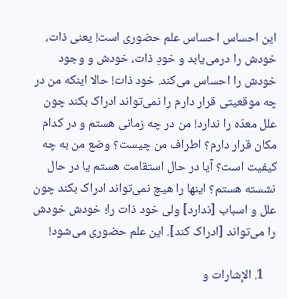این احساس احساس علم حضوری است! یعنی ذات، خودش را درمی‌یابد و خودِ ذات، خودش و وجود خودش را احساس می‌کند. خود ذات! حالا اینکه من در چه موقعیتی قرار دارم را نمی‌تواند ادراک بکند چون علل معدّه را ندارد! من در چه زمانی هستم و در کدام مکان قرار دارم؟ اطراف من چیست؟ وضع من به چه کیفیت است؟ آیا در حال استقامت هستم یا در حال نشسته هستم؟ اینها را هیچ نمی‌تواند ادراک بکند چون علل و اسباب [ندارد] ولی خود ذات را؛ خودش خودش را می‌تواند [ادراک کند]. این علم حضوری می‌شود!

    1. الإشارات و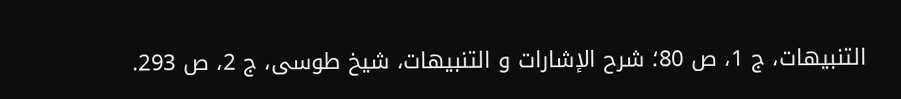التنبیهات، ج 1، ص 80؛ شرح الإشارات و التنبیهات، شیخ طوسى، ج 2، ص 293.